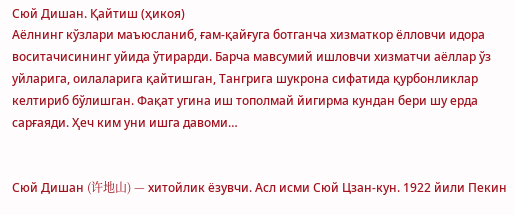Сюй Дишан. Қайтиш (ҳикоя)
Аёлнинг кўзлари маъюсланиб, ғам-қайғуга ботганча хизматкор ёлловчи идора воситачисининг уйида ўтирарди. Барча мавсумий ишловчи хизматчи аёллар ўз уйларига, оилаларига қайтишган, Тангрига шукрона сифатида қурбонликлар келтириб бўлишган. Фақат угина иш тополмай йигирма кундан бери шу ерда сарғаяди. Ҳеч ким уни ишга давоми…


Сюй Дишан (许地山) — хитойлик ёзувчи. Асл исми Сюй Цзан-кун. 1922 йили Пекин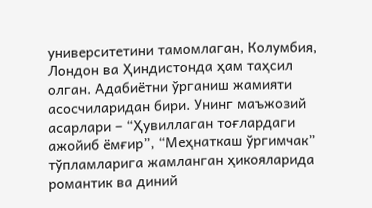университетини тамомлаган, Колумбия, Лондон ва Ҳиндистонда ҳам таҳсил олган. Адабиётни ўрганиш жамияти асосчиларидан бири. Унинг маъжозий асарлари – “Ҳувиллаган тоғлардаги ажойиб ёмғир”, “Меҳнаткаш ўргимчак” тўпламларига жамланган ҳикояларида романтик ва диний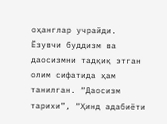оҳанглар учрайди. Ёзувчи буддизм ва даосизмни тадқиқ этган олим сифатида ҳам танилган. “Даосизм тарихи”, “Ҳинд адабиёти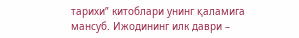тарихи” китоблари унинг қаламига мансуб. Ижодининг илк даври –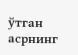ўтган асрнинг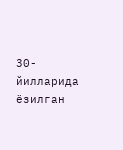30-йилларида ёзилган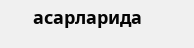асарларида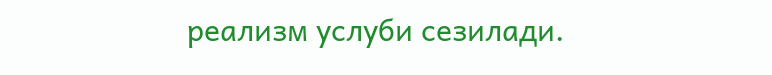реализм услуби сезилади.